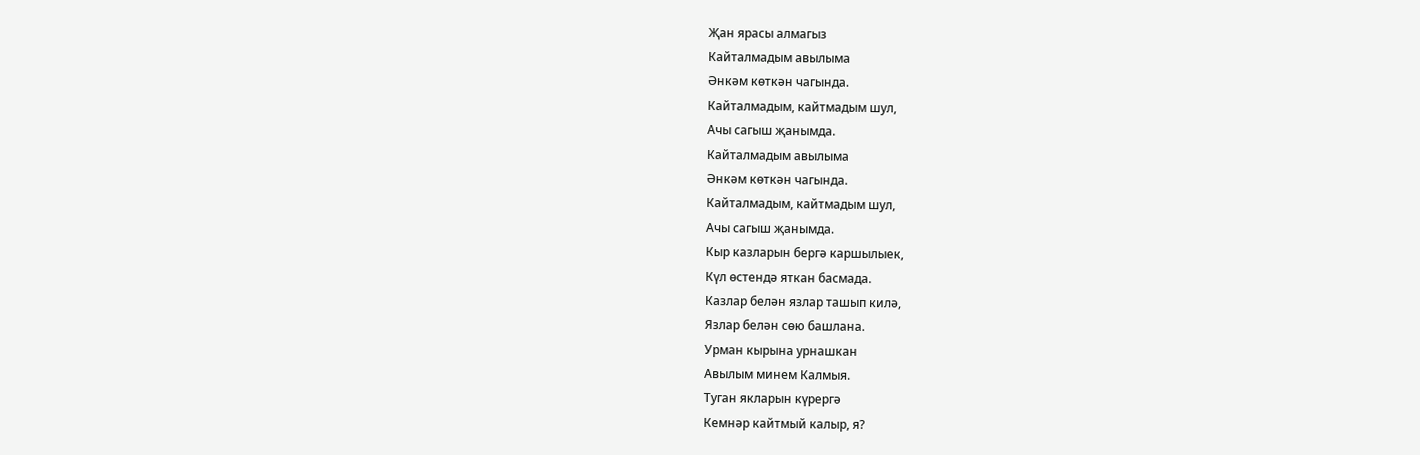Җан ярасы алмагыз
Кайталмадым авылыма
Әнкәм көткән чагында.
Кайталмадым, кайтмадым шул,
Ачы сагыш җанымда.
Кайталмадым авылыма
Әнкәм көткән чагында.
Кайталмадым, кайтмадым шул,
Ачы сагыш җанымда.
Кыр казларын бергә каршылыек,
Күл өстендә яткан басмада.
Казлар белән язлар ташып килә,
Язлар белән сөю башлана.
Урман кырына урнашкан
Авылым минем Калмыя.
Туган якларын күрергә
Кемнәр кайтмый калыр, я?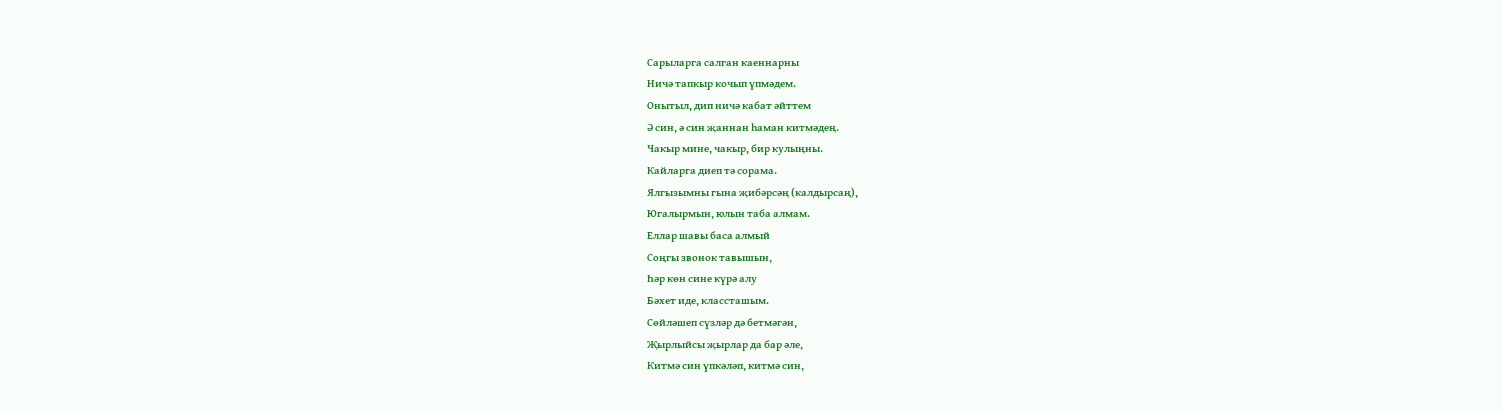Сарыларга салган каеннарны
Ничә тапкыр кочып үпмәдем.
Онытыл, дип ничә кабат әйттем
Ә син, ә син җаннан һаман китмәдең.
Чакыр мине, чакыр, бир кулыңны.
Кайларга диеп тә сорама.
Ялгызымны гына җибәрсәң (калдырсаң),
Югалырмын, юлын таба алмам.
Еллар шавы баса алмый
Соңгы звонок тавышын,
Һәр көн сине күрә алу
Бәхет иде, классташым.
Сөйләшеп сүзләр дә бетмәгән,
Җырлыйсы җырлар да бар әле,
Китмә син үпкәләп, китмә син,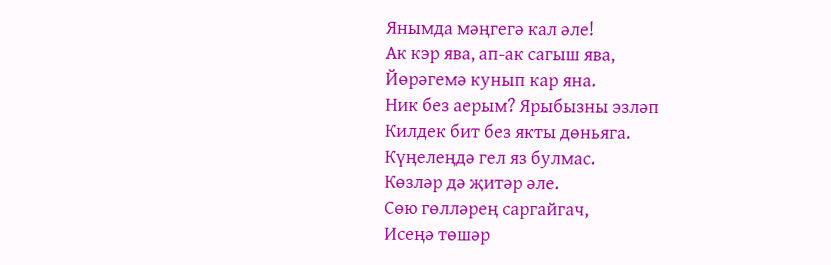Янымда мәңгегә кал әле!
Ак кэр ява, ап-ак сагыш ява,
Йөрәгемә кунып кар яна.
Ник без аерым? Ярыбызны эзләп
Килдек бит без якты дөньяга.
Күңелеңдә гел яз булмас.
Көзләр дә җитәр әле.
Сөю гөлләрең саргайгач,
Исеңә төшәр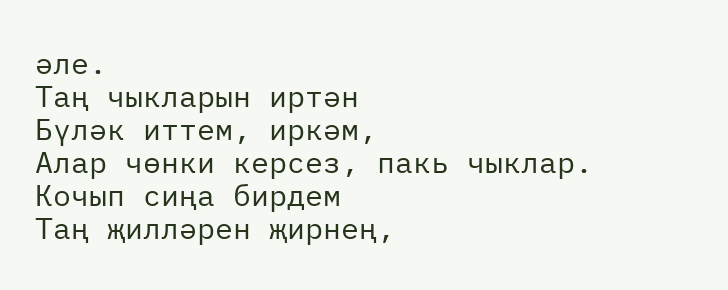әле.
Таң чыкларын иртән
Бүләк иттем, иркәм,
Алар чөнки керсез, пакь чыклар.
Кочып сиңа бирдем
Таң җилләрен җирнең,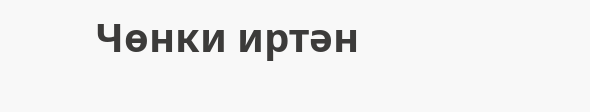Чөнки иртән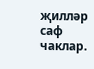җилләр саф чаклар.